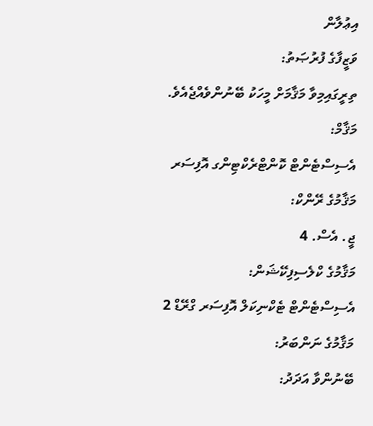އިޢުލާން
ވަޒީފާގެ ފުރުޞަތު:
ތިރީގައިމިވާ މަޤާމަށް މީހަކު ބޭނުންވެއްޖެއެވެ.
މަޤާމް:
އެސިސްޓެންޓް ކޮންޓްރެކްޓިންގ އޮފިސަރ
މަޤާމުގެ ރޭންކް:
ޖީ. އެސް. 4
މަޤާމުގެ ކްލެސިފިކޭޝަން:
އެސިސްޓެންޓް ޓެކްނިކަލް އޮފިސަރ ގްރޭޑް 2
މަޤާމުގެ ނަންބަރު:
ބޭނުންވާ އަދަދު: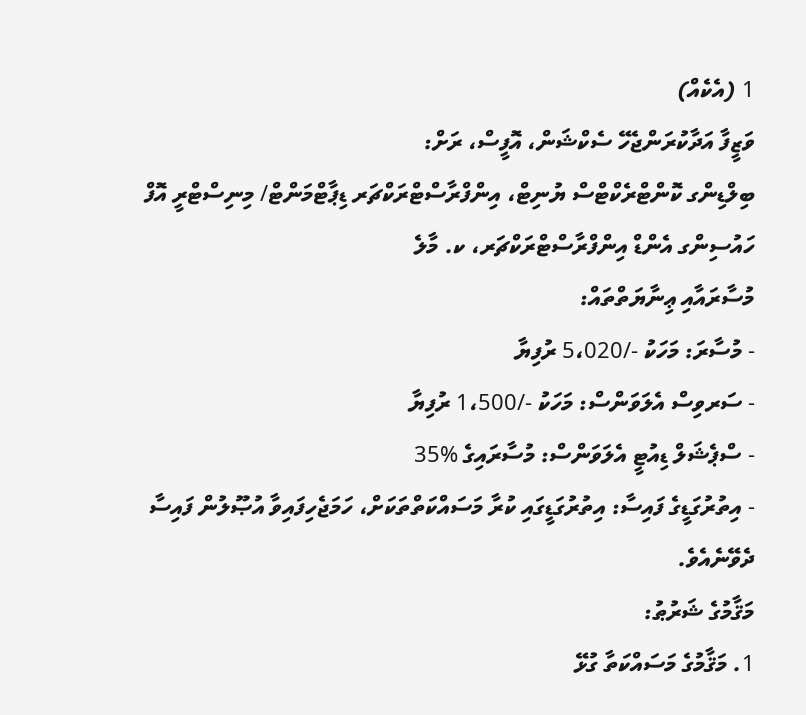1 (އެކެއް)
ވަޒީފާ އަދާކުރަންޖެހޭ ސެކްޝަން، އޮފީސް، ރަށް:
ބިލްޑިންގ ކޮންޓްރެކްޓްސް ޔުނިޓް، އިންފްރާސްޓްރަކްޗަރ ޑިޕާޓްމަންޓް/ މިނިސްޓްރީ އޮފް ހައުސިންގ އެންޑް އިންފްރާސްޓްރަކްޗަރ، ކ. މާލެ
މުސާރައާއި ޢިނާޔަތްތައް:
- މުސާރަ: މަހަކު -/5،020 ރުފިޔާ
- ސަރވިސް އެލަވަންސް: މަހަކު -/1،500 ރުފިޔާ
- ސްޕެޝަލް ޑިއުޓީ އެލަވަންސް: މުސާރައިގެ %35
- އިތުރުގަޑީގެ ފައިސާ: އިތުރުގަޑީގައި ކުރާ މަސައްކަތްތަކަށް، ހަމަޖެހިފައިވާ އުޞޫލުން ފައިސާ ދެވޭނެއެވެ.
މަޤާމުގެ ޝަރުޠު:
1. މަޤާމުގެ މަސައްކަތާ ގުޅޭ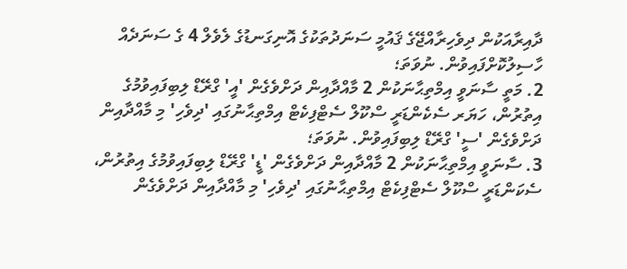ދާއިރާއަކުން ދިވެހިރާއްޖޭގެ ޤައުމީ ސަނަދުތަކުގެ އޮނިގަނޑުގެ ލެވެލް 4 ގެ ސަނަދެއް ހާސިލުކޮށްފައިވުން. ނުވަތަ؛
2. މަތީ ސާނަވީ އިމްތިޙާނަކުން 2 މާއްދާއިން ދަށްވެގެން 'އީ' ގްރޭޑް ލިބިފައިވުމުގެ އިތުރުން، ހަޔަރ ސެކެންޑަރީ ސްކޫލް ސެޓްފިކެޓް އިމްތިޙާނުގައި 'ދިވެހި' މި މާއްދާއިން ދަށްވެގެން 'ސީ' ގްރޭޑް ލިބިފައިވުން. ނުވަތަ؛
3. ސާނަވީ އިމްތިޙާނަކުން 2 މާއްދާއިން ދަށްވެގެން 'ޑީ' ގްރޭޑް ލިބިފައިވުމުގެ އިތުރުން، ސެކަންޑަރީ ސްކޫލް ސެޓްފިކެޓް އިމްތިޙާނުގައި 'ދިވެހި' މި މާއްދާއިން ދަށްވެގެން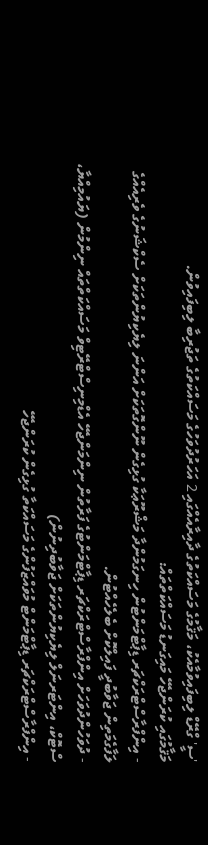'ސީ' ގްރޭޑް ލިބިފައިވުމާއެކު، މަޤާމުގެ މަސައްކަތުގެ ދާއިރާއެއްގައި 2 އަހަރުދުވަހުގެ މަސައްކަތުގެ ތަޖުރިބާ ލިބިފައިވުން.
މަޤާމުގައި ކުރަންޖެހޭ މައިގަނޑު މަސައްކަތްތައް:
- އިންފްރާސްޓްރަކްޗަރ ޑިޕާޓްމަންޓުން ހިނގަމުންދާ މަޝްރޫޢަކާ ގުޅިގެން ނޫންގޮތަކަށް އަންނަ ލިޔެކިޔުންތަކަށް ސެކްޝަނުގެ ވެރިއެއްގެ ލަފާގެމަތިން ޖަވާބުދީ ފައިލްކޮށް ބެލެހެއްޓުން.
- ދުވަހުންދުވަހަށް އިންފްރާސްޓްރަކްޗަރ ޑިޕާޓްމަންޓުގެ ފަރާތުން ނިންމަންޖެހޭ އެޑްމިނިސްޓްރޭޓިވް މަސައްކަތްތައް ނިންމުން (ޔައުމިއްޔާ، ސްޓޮކް، އިންޓަރނަލް ލިޔެކިޔުންތަކަށް ޖަވާބުދިނުން)
- އިންފްރާސްޓްރަކްޗަރ ޑިޕާޓްމަންޓް މުވައްޒަފުންގެ މަސައްކަތާ ގުޅިގެން ކުރަންޖެހޭ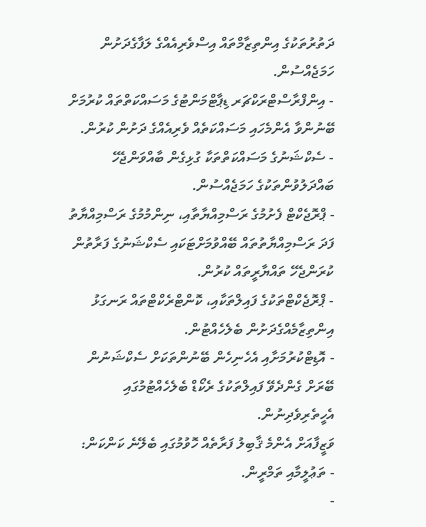ދަތުރުތަކުގެ އިންތިޒާމްތައް އިސްވެރިއެއްގެ ލަފާގެދަށުން ހަމަޖެއްސުން.
- އިންފްރާސްޓްރަކްޗަރ ޑިޕާޓްމަންޓުގެ މަސައްކަތްތައް ކުރުމަށް ބޭނުންވާ އެންމެހައި މަސައްކަތެއް ވެރިއެއްގެ ދަށުން ކުރުން.
- ސެކްޝަނުގެ މަސައްކަތްތަކާ ގުޅިގެން ބާއްވަންޖެހޭ ބައްދަލުވުންތަކުގެ ހަމަޖެއްސުން.
- ޕްރޮޖެކްޓް ފެށުމުގެ ރަސްމިއްޔާތާއި، ނިންމުމުގެ ރަސްމިއްޔާތު ފަދަ ރަސްމިއްޔާތުތައް ބޭއްވުމަށްޓަކައި ސެކްޝަނުގެ ފަރާތުން ކުރަންޖެހޭ ތައްޔާރީތައް ކުރުން.
- ޕްރޮޖެކްޓްތަކުގެ ފައިލްތަކާއި، ކޮންޓްރެކްޓްތައް ރަނގަޅު އިންތިޒާމެއްގެދަށުން ބެލެހެއްޓުން.
- އޮޑިޓްކުރުމަށާއި އެހެނިހެން ބޭނުންތަކަށް ސެކްޝަނުން ބޭރަށް ގެންދެވޭ ފައިލްތަކުގެ ރެކޯޑް ބެލެހެއްޓުމުގައި އެހީތެރިވެދިނުން.
ވަޒީފާއަށް އެންމެ ޤާބިލު ފަރާތެއް ހޮވުމުގައި ބެލޭނެ ކަންކަން:
- ތަޢުލީމާއި ތަމްރީން.
-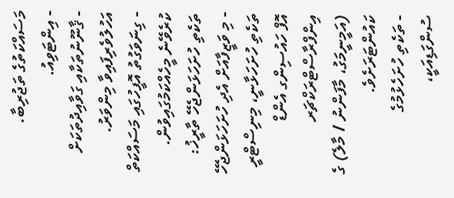މަސައްކަތުގެ ތަޖުރިބާ.
- އިންޓަވިއު.
- ޤާނޫނުތަކާއި ގަވާއިދުތަކަށް އަހުލުވެރިފައިވާ މިންވަރު.
- ގިނަވަގުތު އޮފީހުގައި މަސައްކަތް ކުރެވޭނެ މީހެއްކަމުގައިވުން.
ތަކެތި ހުށަހަޅަންޖެހޭ ތާރީޚު:
- މި ވަޒީފާއަށް އެދި ހުށަހަޅަންޖެހޭ ތަކެތި ހުށަހަޅާނީ، މިނިސްޓްރީ އޮފް ހައުސިންގ އެންޑް އިންފްރާސްޓްރަކްޗަރ (އަމީނީމަގު، މާފަންނު / މާލެ) ގެ ކައުންޓަރަށެވެ.
- ތަކެތި ހުށަހެޅުމުގެ ސުންގަޑިއަކީ،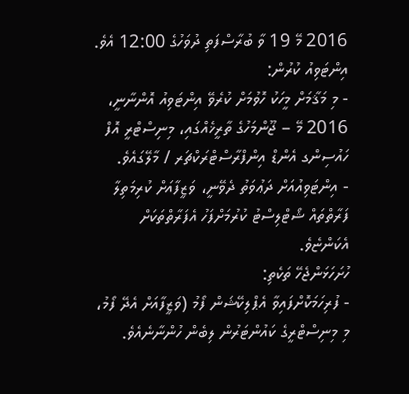2016 މޭ 19 ވާ ބުރާސްފަތި ދުވަހުގެ 12:00 އެވެ.
އިންޓަވިއު ކުރުން:
- މި މަޤާމަށް މީހަކު ހޮވުމަށް ކުރެވޭ އިންޓަވިއު އޮންނާނީ، 2016 މޭ – ޖޫންމަހުގެ ތާރީޚެއްގައި، މިނިސްޓްރީ އޮފް ހައުސިންގ އެންޑް އިންފްރާސްޓްރަކްޗަރ / މާލޭގައެވެ.
- އިންޓަވިއުއަށް ދަޢުވަތު ދެވޭނީ، ވަޒީފާއަށް ކުރިމަތިލާ ފަރާތްތައް ޝޯޓްލިސްޓު ކުރުމަށްފަހު އެފަރާތްތަކަށް އެކަންޏެވެ.
ހުށަހަޅަންޖެހޭ ތަކެތި:
- ފުރިހަމަކޮށްފައިވާ އެޕްލިކޭޝަން ފޯމު (ވަޒީފާއަށް އެދޭ ފޯމު، މި މިނިސްޓްރީގެ ކައުންޓަރުން ލިބެން ހުންނާނެއެވެ.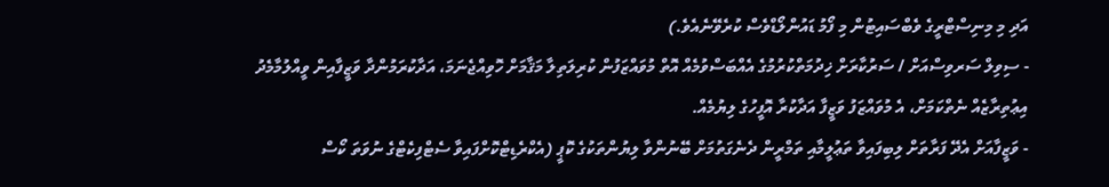އަދި މި މިނިސްޓްރީގެ ވެބްސައިޓުން މި ފޯމު ޑައުންލޯޑްވެސް ކުރެވޭނެއެވެ.)
- ސިވިލް ސަރވިސްއަށް / ސަރުކާރަށް ޚިދުމަތްކުރުމުގެ އެއްބަސްވުމެއް އޮތް މުވައްޒަފުން ކުރިލަތިލާ މަޤާމަށް ހޮވިއްޖެނަމަ، އަދާކުރަމުންދާ ވަޒީފާއިން ވީއްލުމާމެދު އިޢުތިރާޒެއް ނެތްކަމަށް، އެ މުވައްޒަފު ވަޒީފާ އަދާކުރާ އޮފީހުގެ ލިޔުމެއް.
- ވަޒީފާއަށް އެދޭ ފަރާތަށް ލިބިފައިވާ ތަޢުލީމާއި ތަމްރީން ދެނެގަތުމަށް ބޭނުންވާ ލިޔުންތަކުގެ ކޮޕީ (އެކްރެޑިޓްކޮށްފައިވާ ސެޓްފިކެޓްގެ ނުވަތަ ކޯސް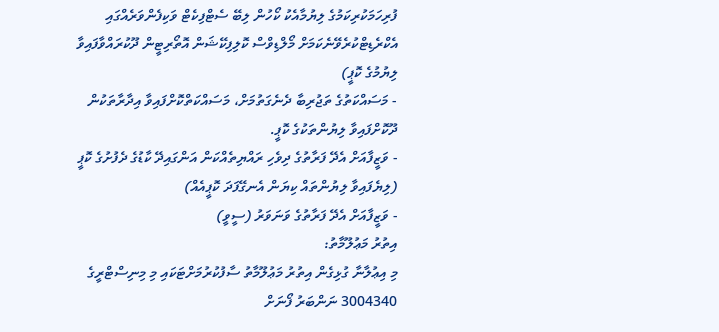ފުރިހަމަކުރިކަމުގެ ލިޔުމާއެކު ކޯހުން ލިބޭ ސެޓްފިކެޓް ވަކިފެންވަރެއްގައި އެކްރެޑިޓްކުރެވޭނެކަމަށް މޯލްޑިވްސް ކޮލިފިކޭޝަން އޮތޯރިޓީން ދޫކުރައްވާފައިވާ ލިޔުމުގެ ކޮޕީ)
- މަސައްކަތުގެ ތަޖުރިބާ ދެނެގަތުމަށް، މަސައްކަތްކޮށްފައިވާ އިދާރާތަކުން ދޫކޮށްފައިވާ ލިޔުންތަކުގެ ކޮޕީ.
- ވަޒީފާއަށް އެދޭ ފަރާތުގެ ދިވެހި ރައްޔިތެއްކަން އަންގައިދޭ ކާޑުގެ ދެފުށުގެ ކޮޕީ (ލިޔެފައިވާ ލިޔުންތައް ކިޔަން އެނގޭފަދަ ކޮޕީއެއް)
- ވަޒީފާއަށް އެދޭ ފަރާތުގެ ވަނަވަރު (ސީވީ)
އިތުރު މަޢުލޫމާތު:
މި އިޢުލާނާ ގުޅިގެން އިތުރު މަޢުލޫމާތު ސާފުކުރުމަށްޓަކައި މި މިނިސްޓްރީގެ 3004340 ނަންބަރު ފޯނަށް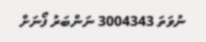ނުވަތަ 3004343 ނަންބަރު ފޯނަށް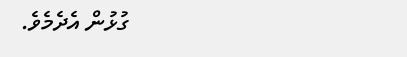ގުޅުން އެދެމެވެ.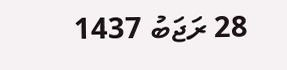28 ރަޖަބު 1437